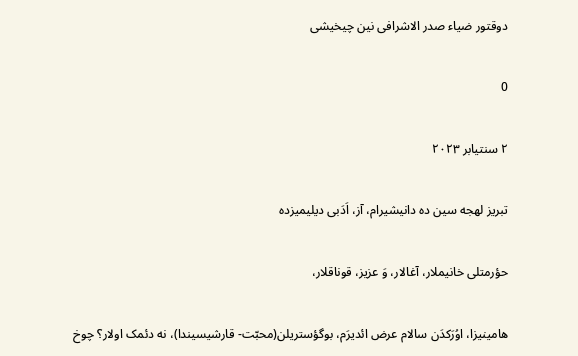دوقتور ضياء صدر الاشرافی نين چيخيشی

0

۲ سنتیابر ۲۰۲۳

تبریز لهجه سین ده دانيشيرام، آز، اَدَبی دیليميزده

حؤرمتلی خانيملار، آغالار، وَ عزيز، قوناقلار،

هامينيزا، اوُرَکدَن سالام عرض ائدیرَم، بوگؤستريلن(محبّت- قارشيسيندا)، نه دئمک اولار؟ چوخ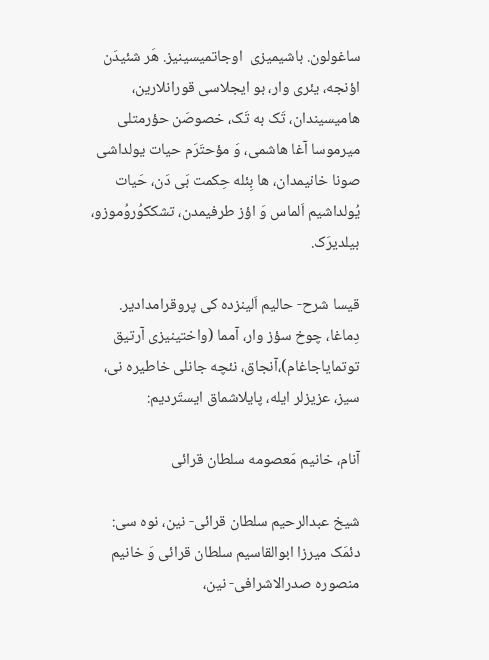ساغولون. باشيميزی  اوجاتميسينيز. هَر شئیدَن اؤنجه، يئری وار، بو ایجلاسی قورانلارين، هاميسيندان، تَک به تَک، خصوصَن حؤرمتلی میرموسا آغا هاشمی، وَ مؤحتَرَم حیات یولداشی صونا خانيمدان، ها بِئله حِکمت بَی دَن، حَیات یُولداشيم اَلماس وَ اؤز طرفیمدن، تشککوُروُموزو، بیلديرَک.

قيسا شرح- حاليم اَلينزده کی پروقرامدادير. دِماغا، چوخ سؤز وار، آمما (واختينيزی آرتيق توتماياجاغام)،آنجاق، نئچه جانلی خاطيره نی، سيز، عزيزلر ايله، پايلاشماق ايستَرديم:

آنام، خانيم مَعصومه سلطان قرائی

شیخ عبدالرحیم سلطان قرائی- نین، نوه سی: دئمَک میرزا ابوالقاسیم سلطان قرائی وَ خانيم منصوره صدرالاشرافی- نین،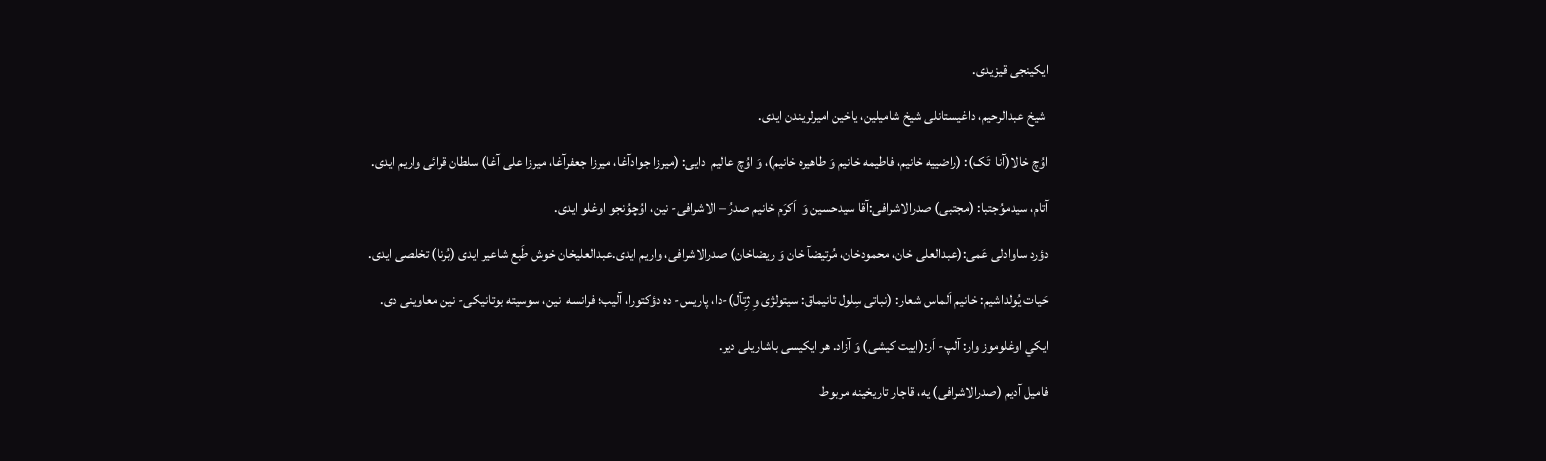ایکینجی قيزیدی.

 شیخ عبدالرحیم، داغیستانلی شیخ شامیلین، یاخین امیرلریندن ايدی.

اوُچ خالا(آنا  تَک): (راضییه خانيم، فاطیمه خانيم وَ طاهیره خانيم)، وَ اوُچ عالیم  دایی: (میرزا جوادآغا، میرزا جعفرآغا، میرزا علی آغا) سلطان قرائی واريم ايدی.

آتام، سیدموُجتبا: (مجتبی) صدرالاشرافی:آقا سیدحسین وَ  اَکرَم خانيم صدرُ – الاشرافی- نین، اوُچوُنجو اوغلو ایدی.

دؤرد ساوادلی عَمی:(عبدالعلی خان، محمودخان، مُرتيضآ خان وَ ریضاخان) صدرالاشرافی، واريم ايدی.عبدالعلیخان خوش طَبع شاعیر ايدی (بُرنا) تخلصی ایدی.

حَیات یُولداشيم: خانيم اَلماس شعار: (نباتی سِلول تانيماق: سیتولژی وِ ژِتآل)-دا، پاریس- ده دؤکتورا، آليب؛ فرانسه  نین، سوسیته بوتانیکی- نین معاوینی دی.

ایکي اوغلوموز وار: آلپ- اَر:(اییت کیشی) وَ آزاد. هر ایکیسی باشاريلی دير.

فامیل آديم (صدرالاشرافی) یه، قاجار تاریخینه مربوط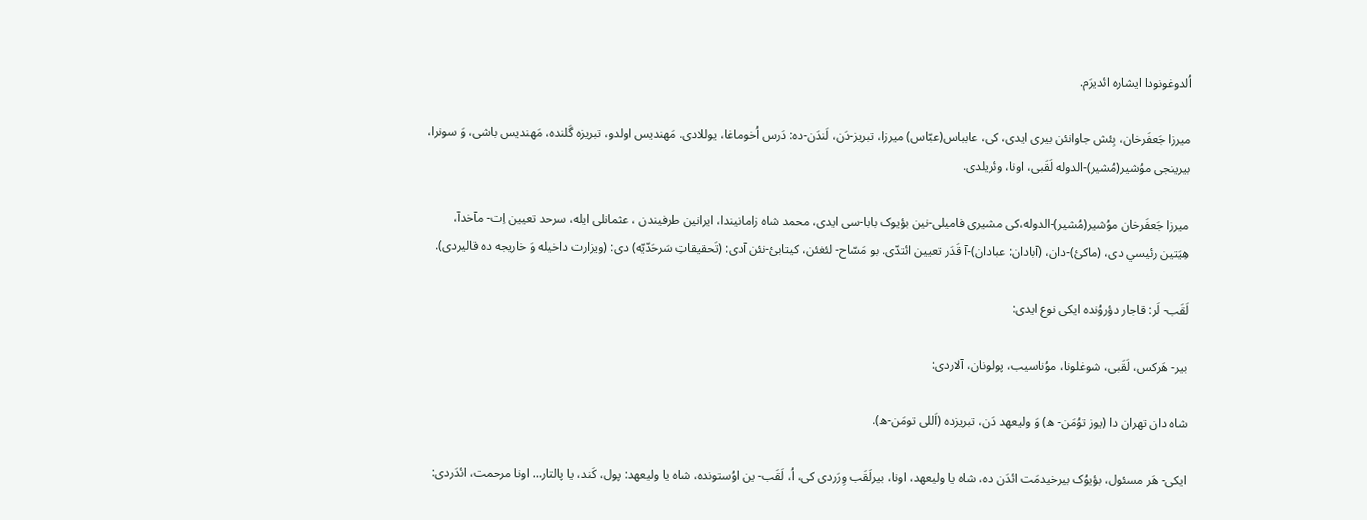اُلدوغونودا ایشاره ائدیرَم.

میرزا جَعفَرخان، بِئش جاوانئن بیری ايدی، کی، عابباس(عبّاس) میرزا، تبریز-دَن، لَندَن-ده: دَرس اُخوماغا، يوللادی. مَهندیس اولدو، تبریزه گَلنده، مَهندیس باشی، وَ سونرا، بیرینجی موُشیر(مُشیر)-الدوله لَقَبی، اونا، وئريلدی.

میرزا جَعفَرخان موُشیر(مُشیر)-الدوله،کی مشیری فامیلی-نین بؤیوک بابا-سی ايدی، محمد شاه زامانيندا، ایرانين طرفیندن ، عثمانلی ايله، سرحد تعیین اِت- مآخدآ، هِیَتین رئیسي دی، (ماکئ)-دان، (آبادان: عبادان)-آ قَدَر تعیین ائتدّی. بو مَسّاح- لئغئن، کیتابئ-نئن آدی: (تَحقیقاتِ سَرحَدّیّه) دی: (ویزارت داخیله وَ خاریجه ده قاليردی).

لَقَب- لَر: قاجار دؤروُنده ایکی نوع ايدی:

بیر- هَرکس، لَقَبی، شوغلونا، موُناسیب، پولونان، آلاردی:

شاه دان تهران دا (یوز توُمَن- ه) وَ ولیعهد دَن، تبریزده (اَللی تومَن-ه).

ایکی- هَر مسئول، بؤیوُک بیرخیدمَت ائدَن ده، شاه یا ولیعهد، اونا، بیرلَقَب وِرَردی کی، اُ، لَقَب- ین اوُستونده، شاه یا ولیعهد: پول، کَند، یا پالتار… اونا مرحمت، ائدَردی: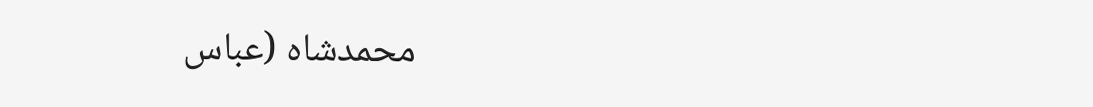محمدشاه (عباس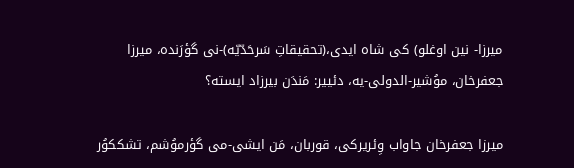میرزا- نين اوغلو) کی شاه ايدی،(تحقیقاتِ سَرحَدّیّه)-نی گؤرَنده، میرزا جعفرخان، موُشیر-الدولی-یه، دئيير: مَندَن بیرزاد ایسته؟

میرزا جعفرخان جاواب وِئریرکی، قوربان، مَن ایشی-می گؤرموُشم، تشککوُر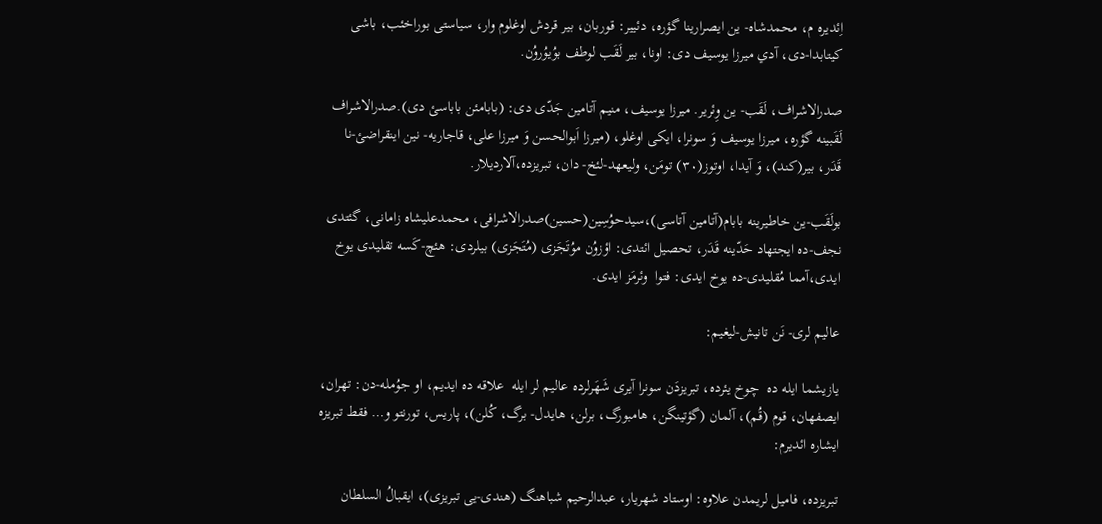اِئديره م، محمدشاه- ين ایصرارينا گؤره، دئییر: قوربان، بیر قردش اوغلوم وار، سیاستی بوراخئب، باشی کیتابدا-دی، آدي میرزا یوسیف دی: اونا، بیر لَقَب لوطف بوُیوُروُن.

صدرالاشراف، لَقَب- ین وِئریر. میرزا یوسیف، منیم آتامين جَدّی دی: (بابامئن باباسئ دی).صدرالاشراف لَقَبينه گؤره، میرزا یوسيف وَ سونرا، ایکی اوغلو، (میرزا اَبوالحسن وَ میرزا علی، قاجاریه- نین اینقراضئ-نا  قَدَر، بیر(کند)، وَ آیدا، اوتوز(۳۰) تومَن، ولیعهد-لئخ- دان، تبریزده،آلارديلار.

بولَقَب-ین خاطیرینه بابام(آتامين آتاسی)،سیدحوُسِین(حسین)صدرالاشرافی، محمدعلیشاه زامانی، گئتدی نجف-ده ایجتهاد حَدّینه قَدَر، تحصیل ائتدی: اؤزوُن موُتَجَزی (مُتَجَزی) بیلردی: هئچ-کَسه تقلیدی یوخ ايدی،آمما مُقلیدی-ده یوخ ايدی: فتوا  وئرمَز ايدی.

عالیم لری- نَن تانیش-ليغیم:

يازيشما ايله ده  چوخ یئرده، تبریزدَن سونرا آیری شَهَرلرده عالیم لر ايله  علاقه ده ايديم، او جوُمله-دن: تهران، ایصفهان، قوم (قُم)، آلمان (گؤتینگن، هامبورگ، برلن، هایدل- برگ، کُلن)، پاریس، تورنتو و… فقط تبریزه ایشاره ائدیرم:

تبریزده، فامیل لریمدن علاوه: اوستاد شهریار، عبدالرحیم شباهنگ (هندی-یی تبریزی)، ایقبالُ السلطان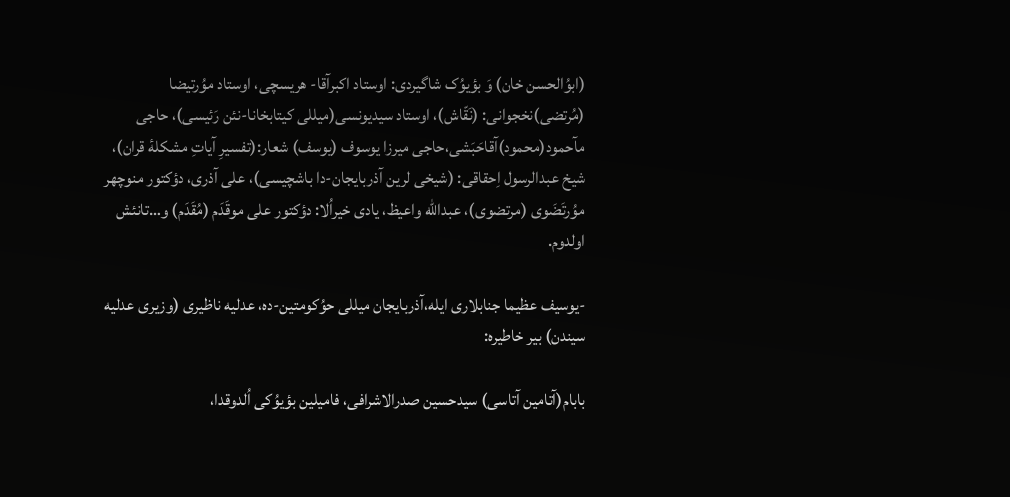(ابوُالحسن خان) وَ بؤیوُک شاگیردی: اوستاد اکبرآقا- هریسچی، اوستاد موُرتیضا (مُرتضی)نخجوانی: (نَقّاش)، اوستاد سیدیونسی(میللی کیتابخانا-نئن رَئیسی)، حاجی مآحمود(محمود)آقاحَبَشی،حاجی میرزا یوسوف (یوسف) شعار:(تفسیرِ آیاتِ مشکلۀ قران)، شیخ عبدالرسول اِحقاقی: (شیخی لرین آذربایجان-دا باشچيسی)، علی آذری، دؤکتور منوچهر موُرتَضَوی (مرتضوی)، عبدالله واعیظ، یادی خیراُلا: دؤکتور علی موقَدَم (مُقَدَم) و…تانئش اولدوم.

-یوسیف عظیما جنابلاری ايله،آذربایجان میللی حوُکومتین-ده، عدلیه ناظیری (وزیری عدلیه سیندن) بیر خاطیره:

بابام(آتامين آتاسی) سیدحسین صدرالاشرافی، فامیلین بؤیوُکی اُلدوقدا،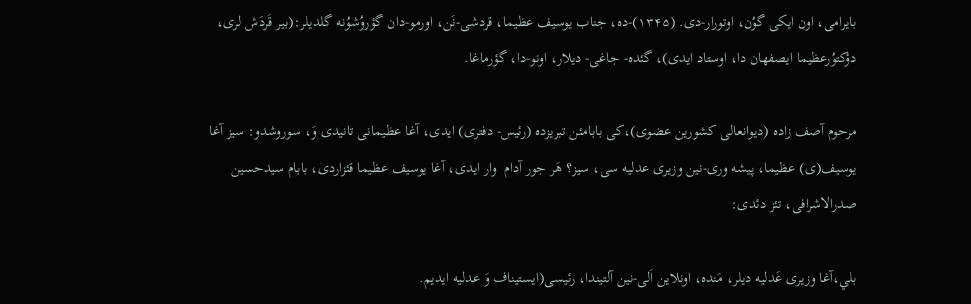بایرامی، اون ایکی گوُن، اوتورار-دی. (۱۳۴۵)-ده، جناب یوسیف عظیما، قردشی-نَن، اورمو-دان گؤروُشوُنه گلدیلر:(بیر قَردَش لری، دؤکتوُرعظیما ایصفهان دا، اوستاد ايدی)، گئده- جاغی- ديلار، اونو-دا، گؤرماغا.

مرحوم آصف زاده (دیوانعالی کشورین عضوی)،کی بابامئن تبریزده (رئیس- دفتری) ايدی، آغا عظیمانی تانيدی وَ، سوروشدو: سیز آغا  یوسیف(ی) عظیما، پیشه وری-نین وزیری عدلیه سی، سیز؟ هَر جور آدام  وار ايدی، آغا یوسیف عظیما قئزاردی، بابام سیدحسین صدرالاشرافی، تئز دئدی:

بلي،آغا وزیری عَدلیه ديلر، مَنده، اونلاين اَلی-نین آلتيندا، رئیسی(ایستیناف وَ عدلیه ايدیم.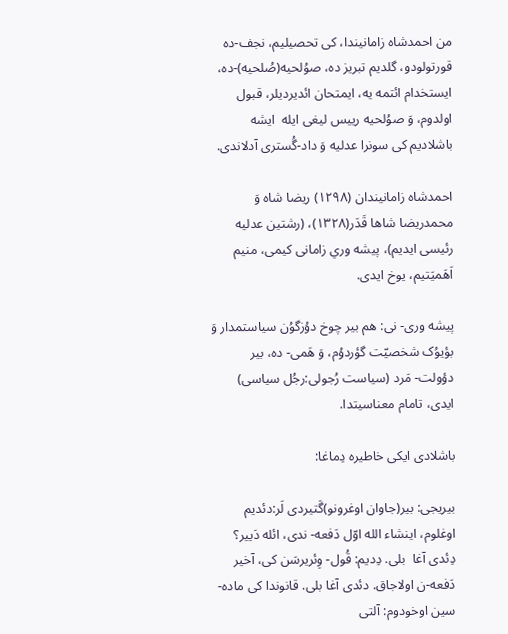من احمدشاه زامانيندا، کی تحصیلیم، نجف-ده قورتولودو، گلدیم تبریز ده، صوُلحیه(صُلحیه)-ده، ایستخدام ائتمه يه، ایمتحان ائدیردیلر، قبول اولدوم، وَ صوُلحیه رییس ليغی ايله  ایشه باشلاديم کی سونرا عدلیه وَ داد-گُستری آدلاندی.

احمدشاه زامانيندان (۱۲۹۸) ریضا شاه وَ محمدریضا شاها قَدَر(۱۳۲۸)، (رشتین عدلیه رئیسی ايدیم)، پیشه وري زامانی کیمی، منیم اَهَمیَتیم، یوخ ايدی.

پیشه وری- نی: هم بیر چوخ دوُزگوُن سیاستمدار وَ بؤیوُک شخصیّت گؤردوُم، وَ هَمی- ده، بیر دؤولت- مَرد (سیاست رُجولی:رجُل سیاسی) ايدی، تامام معناسيتدا.

باشلادی ایکی خاطیره دِماغا:

بیریجی: بیر(جاوان اوغرونو)گَتیردی لَر:دئدیم اوغلوم، اینشاء الله اوّل دَفعه- ندی، ائله دَییر؟ دِئدی آغا  بلی. دِدیم: قُول- وِئریرسَن کی، آخیر دَفعه-ن اولاجاق. دئدی آغا بلی. قانوندا کی ماده- سین اوخودوم: آلتی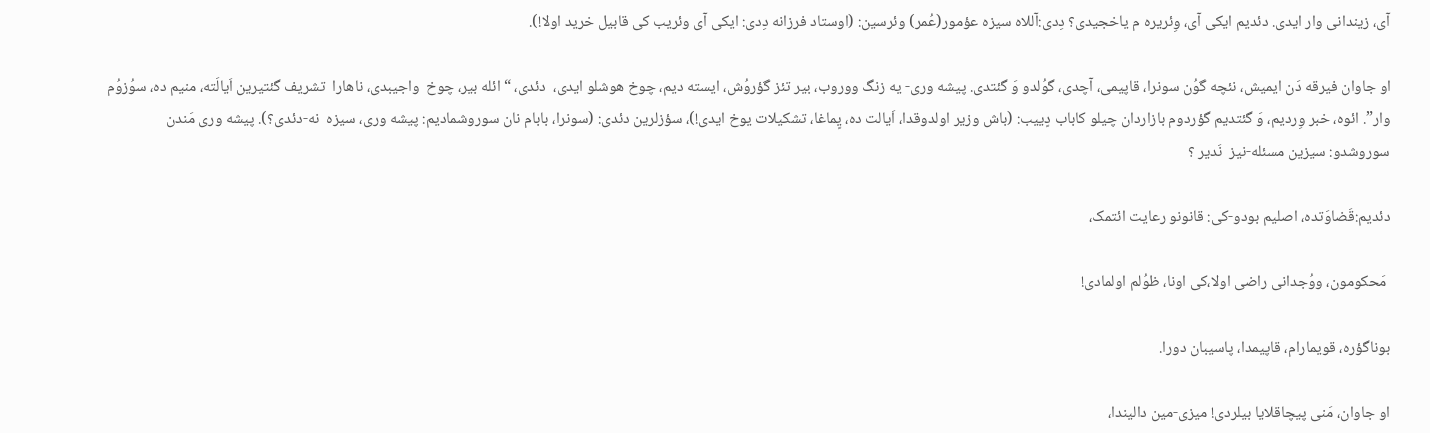آی، زیندانی وار ايدی. دئدیم ایکی آی، وِئریره م یاخجیدی؟ دِدی:آللاه سیزه عؤمور(عُمر) وئرسین: (اوستاد فرزانه دِدی: ایکی آی وئریب کی قابیل خرید اولا!).

او جاوان فیرقه دَن ايمیش، نئچه گوُن سونرا، قاپيمی، آچدی، گوُلدو وَ گئتدی. پیشه وری- یه زنگ ووروب، بیر تئز گؤروُش، ایسته دیم، چوخ هوشلو ايدی،  دئدی، “ائله بیر، چوخ  واجیبدی، ناهارا  تشریف گئتیرین اَیالَته، منیم ده، سوُزوُم وار”. ائوه، خبر وِردیم، وَ گئتدیم گؤردوم بازاردان چیلو کاباب دٍییب: (باش وزیر اولدوقدا، اَیالت ده، یٍماغا، تشکیلات یوخ ايدی!)، سؤزلرین دئدی: (سونرا، بابام نان سوروشماديم: پیشه وری، سیزه  نه-دئدی؟). پیشه وری مَندن سوروشدو: سیزین مسئله-نيز  نَدير ؟

دئدیم:قَضاوَتده، اصلیم بودو-کی: قانونو رعایت ائتمک،

 مَحکومون، ووُجدانی راضی اولا،کی اونا، ظوُلم اولمادی!

بوناگؤره، قويمارام، قاپيمدا، پاسیبان دورا.

او جاوان، مَنی پیچاقلايا بيلردی! میزی-مین داليندا،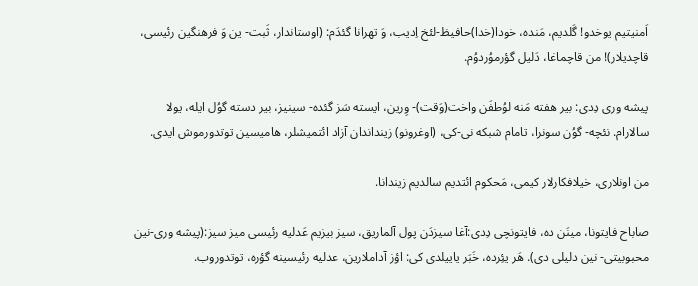اَمنیتیم یوخدو! گَلدیم، مَنده، خودا(خدا)حافیظ-لئخ اِدیب، وَ تهرانا گئدَم: (اوستاندار، ثَبت- ین وَ فرهنگین رئیسی، قاچديلار)! من قاچماغا، دَلیل گؤرموُردوُم.

پیشه وری دِدی: بیر هفته مَنه لوُطفَن واخت(وَقت)- وِرین، ایسته سَز گئده- سینيز، بیر دسته گوُل ايله، يولا سالارام. نئچه- گوُن سونرا، تامام شبکه نی-کی، (اوغرونو) زینداندان آزاد ائتمیشلر، هاميسين توتدورموش ايدی.

من اونلاری، خیلافکارلار کیمی، مَحکوم ائتدیم سالديم زیندانا.

صاباح فایتونا، مینَن ده، فایتونچی دِدی:آغا سیزدَن پول آلماريق، سیز بیزیم عَدلیه رئیسی میز سیز:(پیشه وری-نین محبوبیتی- نین دلیلی دی). هَر یئِرده، خَبَر ياييلدی کی: اؤز آداملارين، عدلیه رئیسینه گؤره، توتدوروب.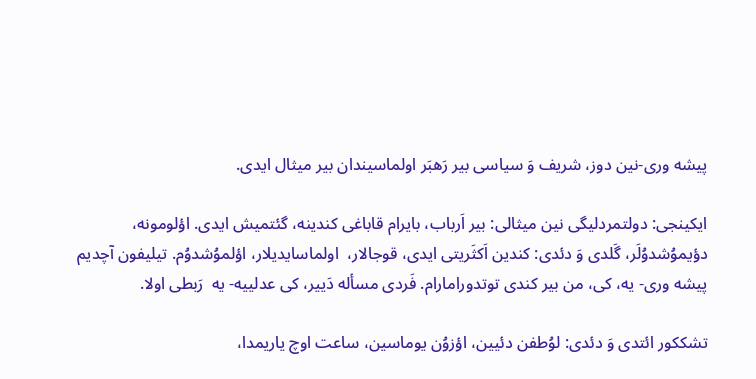پیشه وری-نین دوز، شریف وَ سیاسی بیر رَهبَر اولماسيندان بیر میثال ايدی.

ایکینجی: دولتمردليگی نين میثالی: بیر اَرباب، بایرام قاباغی کندینه، گئتمیش ايدی. اؤلومونه، دؤیموُشدوُلَر، گَلدی وَ دئدی: کندین اَکثَریتی ايدی، قوجالار،  اولماسايديلار، اؤلموُشدوُم. تیلیفون آچديم پیشه وری- یه، کی، من بیر کندی توتدورامارام. فَردی مسأله دَییر، کی عدلییه- يه  رَبطی اولا.

تشککور ائتدی وَ دئدی: لوُطفن دئیین، اؤزوُن یوماسين، ساعت اوچ یاريمدا،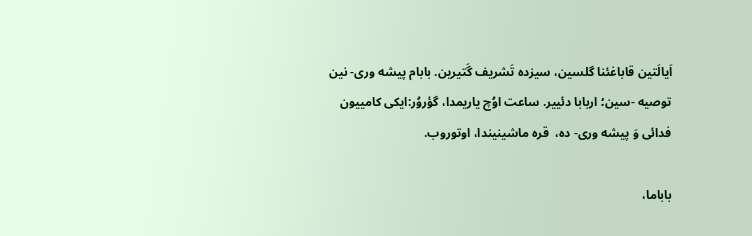اَیالَتین قاباغئنا گلسین، سیزده تَشریف گَتیرین. بابام پیشه وری- نین توصیه -سین؛ اربابا دئییر. ساعت اوُچ یاريمدا، گؤروُر:ایکی کامییون فدائی وَ پیشه وری- ده،  قره ماشينيندا، اوتوروب.

باباما،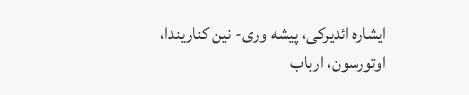ایشاره ائدیرکی، پیشه وری- نین کناريندا، اوتورسون، ارباب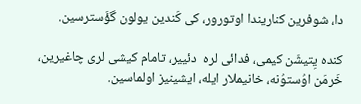دا، شوفرین کناريندا اوتورور، کی کَندین يولون گؤَسترسین.

کنده یِتیشَن کیمی، فدائی لره  دئییر، تامام کیشی لری چاغيرين، خَرمَن اوُستوُنه، خانيملار ايله، ایشينیز اولماسين.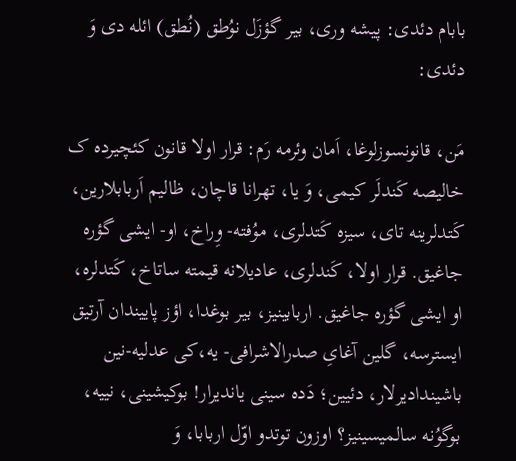بابام دئدی: پیشه وری، بیر گؤزَل نوُطق (نُطق) ائله دی وَ  دئدی:

مَن، قانونسوزلوغا، اَمان وئرمه رَم: قرار اولا قانون کئچیرده ک خالیصه کَندلَر کیمی، وَ یا، تهرانا قاچان، ظالیم اَربابلارين، کَتدلرینه تای، سیزه کَتدلری، موُفته- وِراخ، او- ایشی گؤره جاغيق. قرار اولا، کَندلری، عادیلانه قیمته ساتاخ، کَتدلره، او ایشی گؤره جاغيق. اربابينيز، بیر بوغدا، اؤز پاييندان آرتيق  ایسترسه، گلین آغایِ صدرالاشرافی- یه،کی عدلیه-نین باشينداديرلار، دئیین؛ دَده سینی یانديرار! بوکیشینی، نييه، بوگوُنه سالميسينیز؟ اوزون توتدو اوّل اربابا، وَ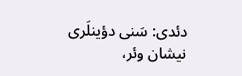دئدی: سَنی دؤینلَری نیشان وئر،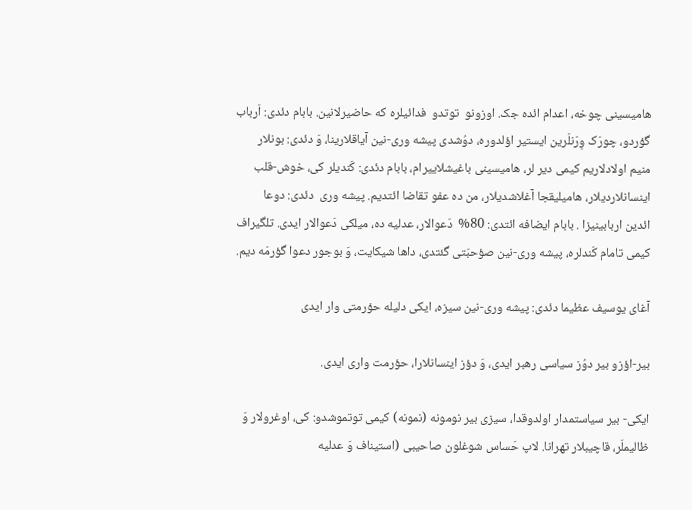هاميسينی چوخه، اعدام ائده جک. اوزونو  توتدو  فدائیلره که حاضیرلانين. بابام دئدی: اَرباب گؤردو، چورَک وِرَنلَرین ایستیر اؤلدوره، دوُشدی پیشه وری-نین آیاقلارينا، وَ دئدی: بونلار منیم اولادلاريم کیمی دیر لر، هاميسينی باغيشلاييرام، بابام دئدی: کَنديلر کی، خوش-قلب اینسانلارديلار، هاميليقجا آغلاشديلار، من ده عفو تقاضا ائتدیم. پیشه وری  دئدی: دوعا  ائدين اربابينيزا . بابام ایضافه ائتدی: 80%  دَعوالار، عدلیه ده، میلکی دَعوالار ايدی. تلگیراف کیمی تامام کَندلره، پیشه وری-نین صؤحبَتی گئتدی، داها شیکایت، وَ بوجور دعوا گؤرمَه دیم.

آغای یوسیف عظیما دئدی: پیشه وری-نین سیزه، ایکی دلیله حؤرمتی وار ايدی

بیر-اؤزو بیر دوُز سیاسی رهبر ايدی، وَ دؤز اینسانلارا، حؤرمت واری ایدی.

ایکی- بیر سیاستمدار اولدوقدا، سیزی بیر نومونه (نمونه) کیمی توتموشدو: کی، اوغرولار وَ ظالیملَر، قاچيبلار تهرانا. لاپ حَساس شوغلون صاحیبی (استیناف وَ عدلیه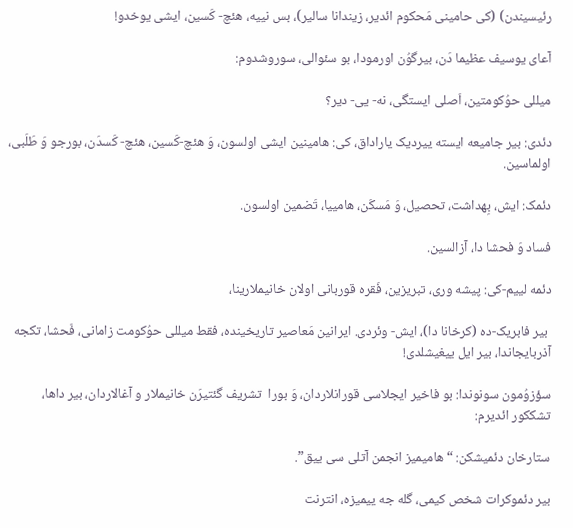رئیسیندن) (کی حامينی مَحکوم ائدیر، زیندانا سالير)، بس نییه، هئچ- کَسین، ایشی یوخدو!

آعای یوسیف عظیما دَن، بیرگوُن اورمودا، بو سئوالی، سوروشدوم:

میللی حوُکومتین، اَصلی ایستگی، نه- یی- دیر؟

دئدی: بیر جامیعه ایسته ييرديک یاراداق، کی: هامينين ایشی اولسون، وَ هئچ-کَسین، هئچ- کَسدَن، بورجو وَ طَلَبی، اولماسين.

دئمک: ایش، بِهداشت، تحصیل، وَ مَسکَن، هامیيا، تَضمین اولسون.

فساد وَ فحشا دا، آزالسين.

دئمه لييم-کی: پیشه وری، تبریزين، فَقره قوربانی اولان خانيملارينا،

 بیر فابریک-ده (کرخانا دا)، ایش- وئردی. ایرانين مَعاصير تاریخینده، فقط میللی حوُکومت زامانی، فَحشا، تکجه آذربایجاندا، بیر ایل یيغيشلدی!

سؤزوُمون سونوندا: بو فاخیر ایجلاسی قورانلاردان، وَ بورا  تشریف گئتیرَن خانيملار و آغالاردان، بیر داها، تشککور ائدیرم:

ستارخان دئمیشکن: “هاميمیز انجمن آتلی سی ييق”.

بیر دئموکرات شخص کیمی، گله جه ييميزه، انترنت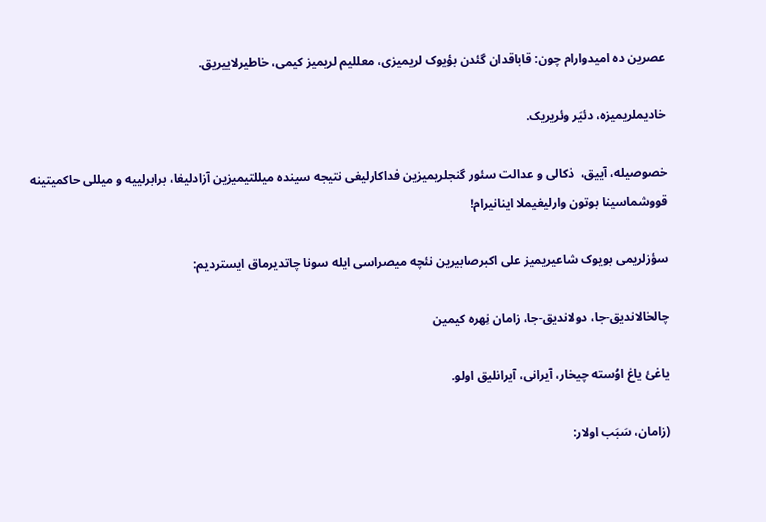عصرین ده امیدوارام چون: قاباقدان گئدن بؤیوک لریمیزی، معللیم لریمیز کیمی، خاطيرلاييريق.

خادیملریمیزه، دئیَر وئريريک.

خصوصيله، آييق،  ذکالی و عدالت سئور گنجلريميزين فداکارليغی نتيجه سينده ميللتيميزين آزادليغا، برابرلييه و ميللی حاکميتينه قووشماسينا بوتون وارليغيملا اينانيرام!

سؤزلريمی بویوک شاعیریمیز علی اکبرصابیرین نئچه ميصراسی ايله سونا چاتديرماق ايسترديم:

چالخالاندیق-جا، دولاندیق-جا، زامان نِهره کیمین

یاغئ یاغ اوُسته چيخار، آیرانی، آیرانليق اولو.

(زامان، سَبَب اولار: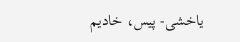یاخشی- پیس، خادیم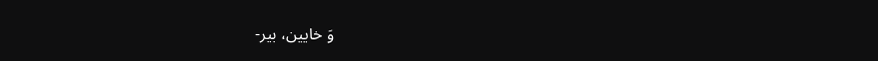وَ خایین، بیر-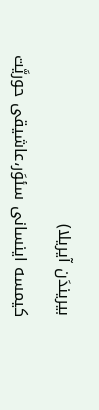بیریندَن آیريلا)

کیمسه اینسانی سئوَر،عاشیقی حوریَّت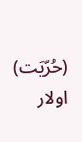(حُرّیَت) اولار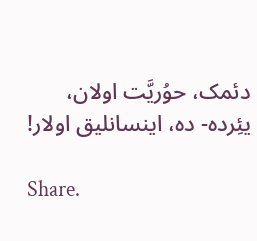دئمک، حوُریَّت اولان، يئِرده- ده، اینسانليق اولار!

Share.